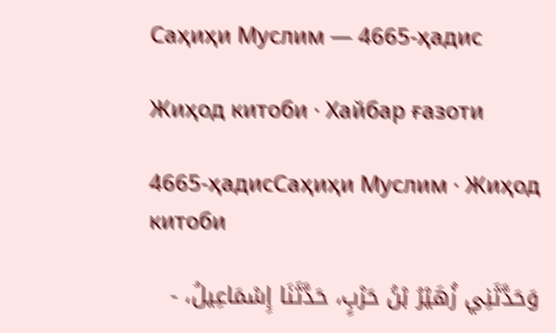Саҳиҳи Муслим — 4665-ҳадис

Жиҳод китоби · Хайбар ғазоти

4665-ҳадисСаҳиҳи Муслим · Жиҳод китоби

وَحَدَّثَنِي زُهَيْرُ بْنُ حَرْبٍ، حَدَّثَنَا إِسْمَاعِيلُ، -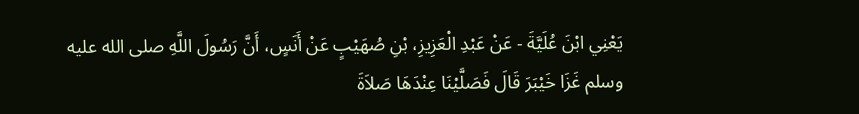يَعْنِي ابْنَ عُلَيَّةَ - عَنْ عَبْدِ الْعَزِيزِ، بْنِ صُهَيْبٍ عَنْ أَنَسٍ، أَنَّ رَسُولَ اللَّهِ صلى الله عليه وسلم غَزَا خَيْبَرَ قَالَ فَصَلَّيْنَا عِنْدَهَا صَلاَةَ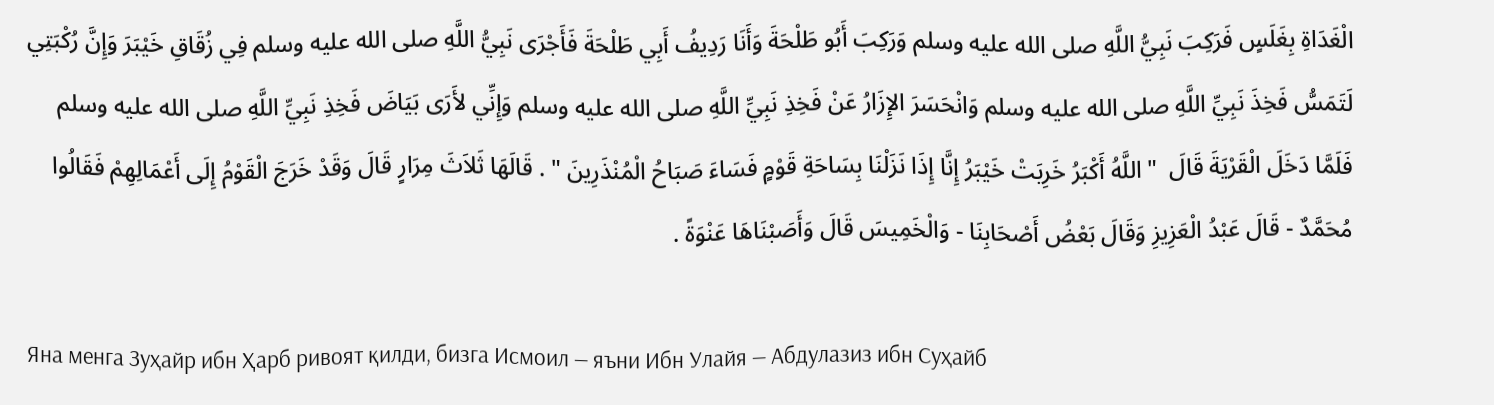الْغَدَاةِ بِغَلَسٍ فَرَكِبَ نَبِيُّ اللَّهِ صلى الله عليه وسلم وَرَكِبَ أَبُو طَلْحَةَ وَأَنَا رَدِيفُ أَبِي طَلْحَةَ فَأَجْرَى نَبِيُّ اللَّهِ صلى الله عليه وسلم فِي زُقَاقِ خَيْبَرَ وَإِنَّ رُكْبَتِي لَتَمَسُّ فَخِذَ نَبِيِّ اللَّهِ صلى الله عليه وسلم وَانْحَسَرَ الإِزَارُ عَنْ فَخِذِ نَبِيِّ اللَّهِ صلى الله عليه وسلم وَإِنِّي لأَرَى بَيَاضَ فَخِذِ نَبِيِّ اللَّهِ صلى الله عليه وسلم فَلَمَّا دَخَلَ الْقَرْيَةَ قَالَ  " اللَّهُ أَكْبَرُ خَرِبَتْ خَيْبَرُ إِنَّا إِذَا نَزَلْنَا بِسَاحَةِ قَوْمٍ فَسَاءَ صَبَاحُ الْمُنْذَرِينَ " . قَالَهَا ثَلاَثَ مِرَارٍ قَالَ وَقَدْ خَرَجَ الْقَوْمُ إِلَى أَعْمَالِهِمْ فَقَالُوا مُحَمَّدٌ - قَالَ عَبْدُ الْعَزِيزِ وَقَالَ بَعْضُ أَصْحَابِنَا - وَالْخَمِيسَ قَالَ وَأَصَبْنَاهَا عَنْوَةً .

Яна менга Зуҳайр ибн Ҳарб ривоят қилди, бизга Исмоил — яъни Ибн Улайя — Абдулазиз ибн Суҳайб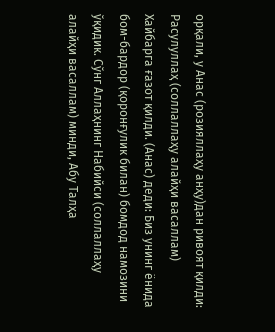орқали, у Анас (розияллаҳу анҳу)дан ривоят қилди: Расулуллаҳ (соллаллаҳу алайҳи васаллам) Хайбарга ғазот қилди. (Анас) деди: Биз унинг ёнида бом-бардор (қоронғулик билан) бомдод намозини ўқидик. Сўнг Аллаҳнинг Набийси (соллаллаҳу алайҳи васаллам) минди, Абу Талҳа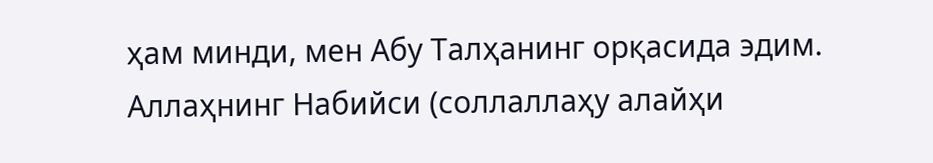ҳам минди, мен Абу Талҳанинг орқасида эдим. Аллаҳнинг Набийси (соллаллаҳу алайҳи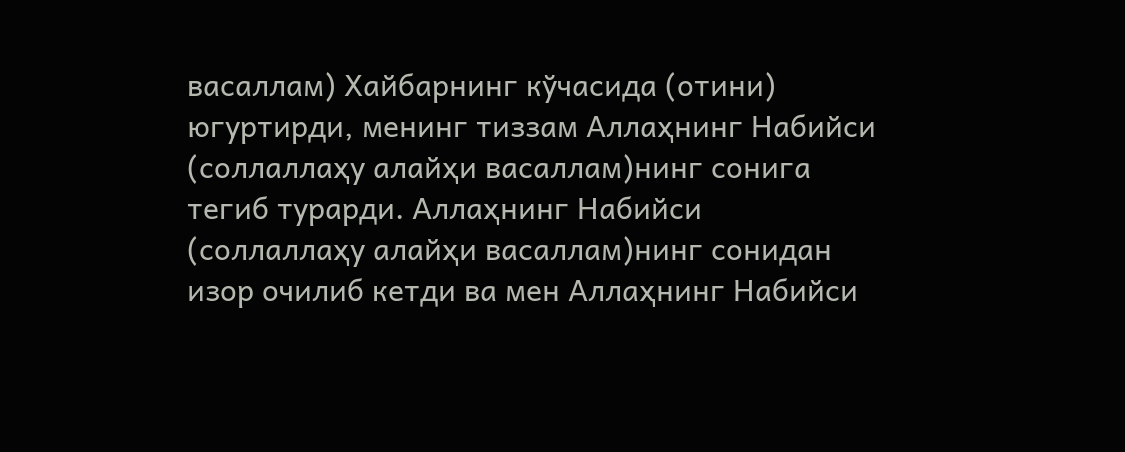васаллам) Хайбарнинг кўчасида (отини) югуртирди, менинг тиззам Аллаҳнинг Набийси (соллаллаҳу алайҳи васаллам)нинг сонига тегиб турарди. Аллаҳнинг Набийси (соллаллаҳу алайҳи васаллам)нинг сонидан изор очилиб кетди ва мен Аллаҳнинг Набийси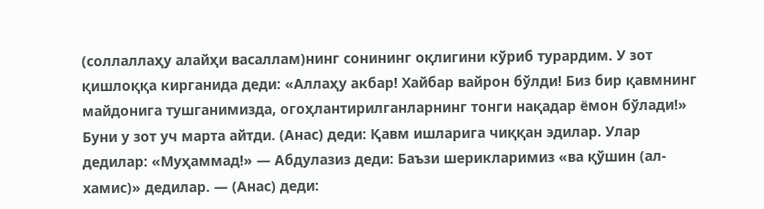(соллаллаҳу алайҳи васаллам)нинг сонининг оқлигини кўриб турардим. У зот қишлоққа кирганида деди: «Аллаҳу акбар! Хайбар вайрон бўлди! Биз бир қавмнинг майдонига тушганимизда, огоҳлантирилганларнинг тонги нақадар ёмон бўлади!» Буни у зот уч марта айтди. (Анас) деди: Қавм ишларига чиққан эдилар. Улар дедилар: «Муҳаммад!» — Абдулазиз деди: Баъзи шерикларимиз «ва қўшин (ал-хамис)» дедилар. — (Анас) деди: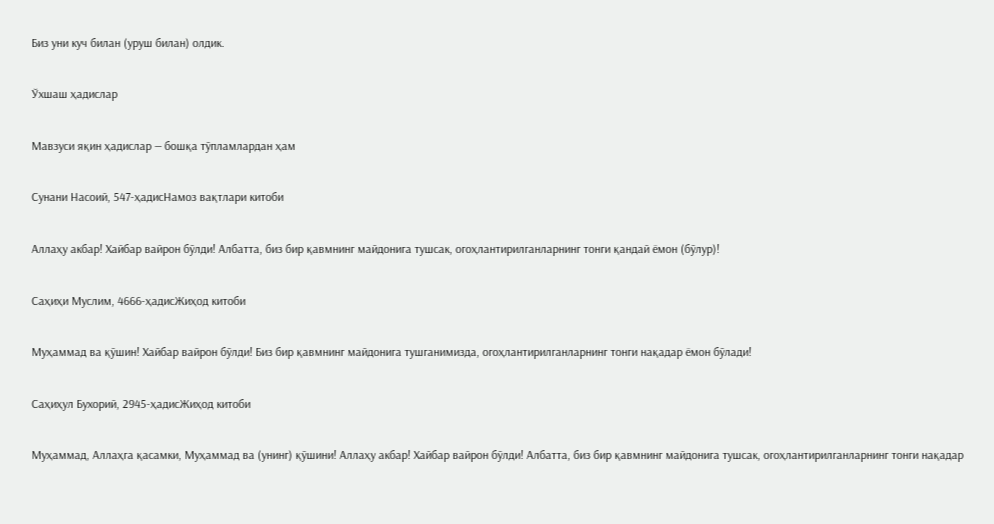Биз уни куч билан (уруш билан) олдик.

Ўхшаш ҳадислар

Мавзуси яқин ҳадислар — бошқа тўпламлардан ҳам

Сунани Насоий, 547-ҳадисНамоз вақтлари китоби

Аллаҳу акбар! Хайбар вайрон бўлди! Албатта, биз бир қавмнинг майдонига тушсак, огоҳлантирилганларнинг тонги қандай ёмон (бўлур)!

Саҳиҳи Муслим, 4666-ҳадисЖиҳод китоби

Муҳаммад ва қўшин! Хайбар вайрон бўлди! Биз бир қавмнинг майдонига тушганимизда, огоҳлантирилганларнинг тонги нақадар ёмон бўлади!

Саҳиҳул Бухорий, 2945-ҳадисЖиҳод китоби

Муҳаммад, Аллаҳга қасамки, Муҳаммад ва (унинг) қўшини! Аллаҳу акбар! Хайбар вайрон бўлди! Албатта, биз бир қавмнинг майдонига тушсак, огоҳлантирилганларнинг тонги нақадар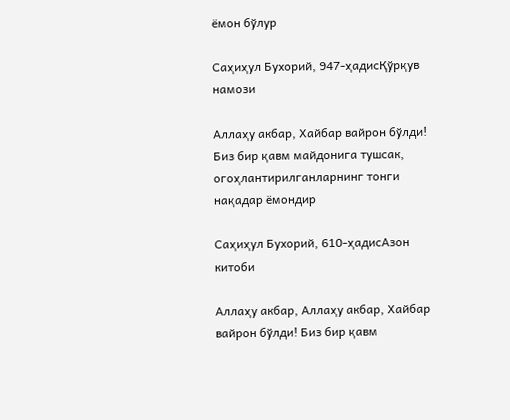ёмон бўлур

Саҳиҳул Бухорий, 947-ҳадисҚўрқув намози

Аллаҳу акбар, Хайбар вайрон бўлди! Биз бир қавм майдонига тушсак, огоҳлантирилганларнинг тонги нақадар ёмондир

Саҳиҳул Бухорий, 610-ҳадисАзон китоби

Аллаҳу акбар, Аллаҳу акбар, Хайбар вайрон бўлди! Биз бир қавм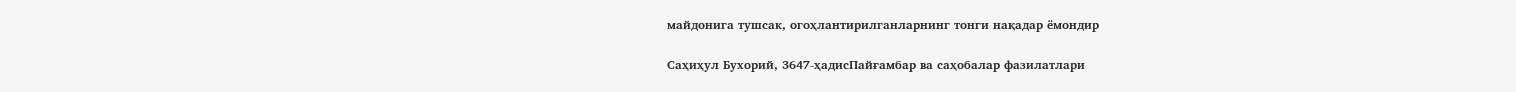майдонига тушсак, огоҳлантирилганларнинг тонги нақадар ёмондир

Саҳиҳул Бухорий, 3647-ҳадисПайғамбар ва саҳобалар фазилатлари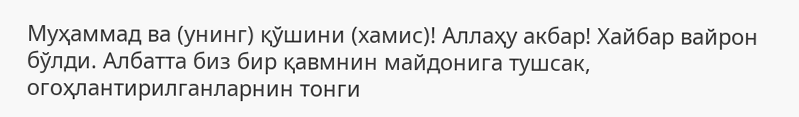Муҳаммад ва (унинг) қўшини (хамис)! Аллаҳу акбар! Хайбар вайрон бўлди. Албатта биз бир қавмнин майдонига тушсак, огоҳлантирилганларнин тонги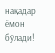нақадар ёмон бўлади!